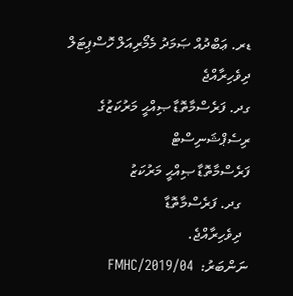ޑރ. ޢަބްދުއް ޞަމަދު މެމޯރިއަލް ހޮސްޕިޓަލް
ދިވެހިރާއްޖެ
ގދ. ފަރެސްމާތޮޑާ ޞިއްޙީ މަރުކަޒުގެ ރިސެޕްޝަނިސްޓް
ފަރެސްމާތޮޑާ ޞިއްޙީ މަރުކަޒު
  ގދ. ފަރެސްމާތޮޑާ
  ދިވެހިރާއްޖެ.                                                 ނަންބަރު:  FMHC/2019/04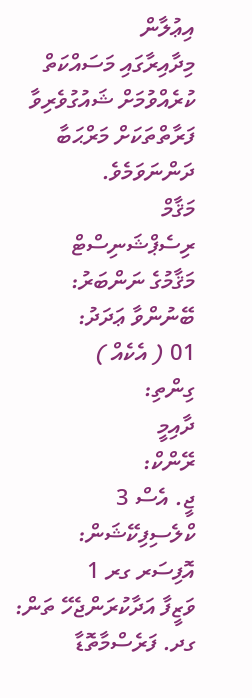އިޢުލާން
މިދާއިރާގައި މަސައްކަތް ކުރެއްވުމަށް ޝައުގުވެރިވާ ފަރާތްތަކަށް މަރްޙަބާ ދަންނަވަމެވެ.
މަޤާމް
ރިސެޕްޝަނިސްޓް
މަޤާމުގެ ނަންބަރު:
ބޭނުންވާ ޢަދަދު:
01 ( އެކެއް )
ގިންތި:
ދާއިމީ
ރޭންކް:
ޖީ. އެސް 3
ކްލެސިފިކޭޝަން:
އޮފިސަރ ގރ 1
ވަޒީފާ އަދާކުރަންޖެހޭ ތަން:
ގދ. ފަރެސްމާތޮޑާ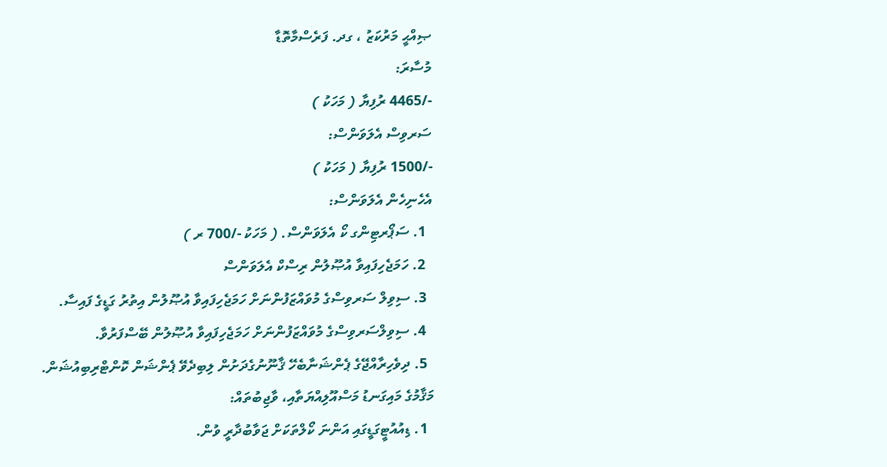ޞިއްޙީ މަރުކަޒު ، ގދ. ފަރެސްމާތޮޑާ
މުސާރަ:
-/4465 ރުފިޔާ ( މަހަކު )
ސަރވިސް އެލަވަންސް:
-/1500 ރުފިޔާ ( މަހަކު )
އެހެނިހެން އެލަވަންސް:
  1. ސަޕޯރޓިންގ ކޯ އެލަވަންސް. ( މަހަކު -/700 ރ )
  2. ހަމަޖެހިފައިވާ އުޞޫލުން ރިސްކް އެލަވަންސް
  3. ސިވިލް ސަރވިސްގެ މުވައްޒަފުންނަށް ހަމަޖެހިފައިވާ އުޞޫލުން އިތުރު ގަޑީގެ ފައިސާ.
  4. ސިވިލްސަރވިސްގެ މުވައްޒަފުންނަށް ހަމަޖެހިފައިވާ އުޞޫލުން ބޭސްފަރުވާ.
  5. ދިވެހިރާއްޖޭގެ ޕެންޝަނާބެހޭ ޤާނޫނުގެދަށުން ލިބިދެވޭ ޕެންޝަން ކޮންޓްރިބިއުޝަން.
މަޤާމުގެ މައިގަނޑު މަސްއޫލިއްޔަތާއި، ވާޖިބުތައް:
  1. ޑިއުއުޓީގަޑީގައި އަންނަ ކޯލްތަކަށް ޖަވާބުދާރީ ވުން.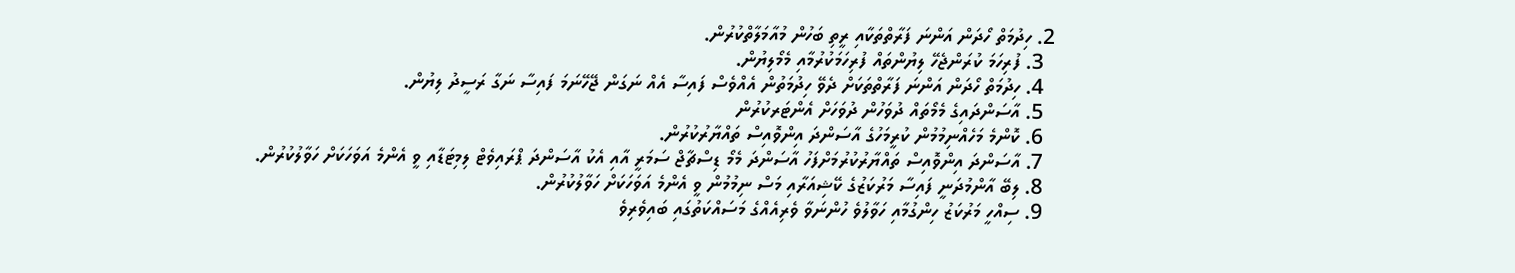2. ހިދުމަތް ހޯދަން އަންނަ ފަރާތްތަކާއި ރީތި ބަހުން މުއާމަލާތްކުރުން.
  3. ފުރިހަމަ ކުރަންޖެހޭ ލިޔުންތައް ފުރިހަމަކުރުމާއި މެމޯލިޔުން.
  4. ހިދުމަތް ހޯދަން އަންނަ ފަރާތްތަކަށް ދެވޭ ހިދުމަތުން އެއްވެސް ފައިސާ އެއް ނަގަން ޖޭހޭނަމަ ފައިސާ ނަގާ ރަސީދު ލިޔުން.
  5. އާސަންދައިގެ މެމޯތައް ދުވަހުން ދުވަހަށް އެންޓަރކުރުން
  6. ކޮންމެ މަހެއްނިމުމުން ކުރީމަހުގެ އާސަންދަ އިންވޮއިސް ތައްޔާރުކުރުން.
  7. އާސަންދަ އިންވޮއިސް ތައްޔާރުކުރުމަށްފަހު އާސަންދަ މެމޯ ޑިސްޗާޖް ސަމަރީ އާއި އެކު އާސަންދަ ޕްރައިވެޓް ލިމިޓަޑާއި ވީ އެންމެ އަވަހަކަށް ހަވާލުކުރުން.
  8. ލިބޭ އާންމުދަނީ ފައިސާ މަރުކަޒުގެ ކޭޝިއަރާއި މަސް ނިމުމުން ވީ އެންމެ އަވަހަކަށް ހަވާލުކުރުން.
  9. ސިއްހީ މަރުކަޒު ހިންގުމާއި ހަވާލުވެ ހުންނަވާ ވެރިއެއްގެ މަސައްކަތުގައި ބައިވެރިވެ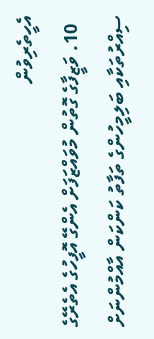އެހީތެރިވުން
  10. ވަޒީފާގެ ގޮތުން މުވައްޒަފަށް އެންގޭ އޮފީހުގެ އެތެރޭގެ ސިއްރުތަކާއި ބަލިމީހުންގެ ތަފާތު ކަންކަން އާއްމުންނަށް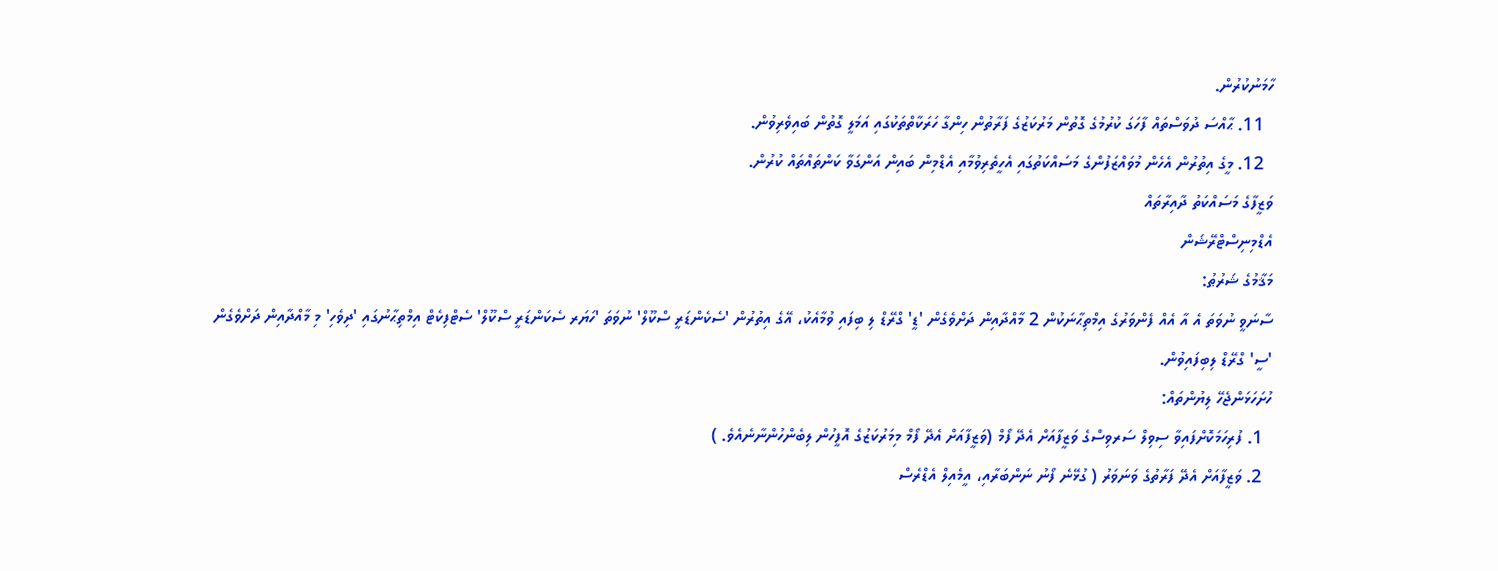ހާމަނުކުރުން.
  11. ޙާއްސަ ދުވަސްތައް ފާހަގަ ކުރުމުގެ ގޮތުން މަރުކަޒުގެ ފަރާތުން ހިންގާ ހަރަކާތްތަކުގައި އަމަލީ ގޮތުން ބައިވެރިވުން.
  12. މީގެ އިތުރުން އެހެން މުވައްޒަފުންގެ މަސައްކަތުގައި އެހީތެރިވުމާއި އެޑްމިން ބައިން އަންގަވާ ކަންތައްތައް ކުރުން.
ވަޒީފާގެ މަސައްކަތު ދާއިރާތައް
އެޑްމިނިސްޓްރޭޝަން
މަޤާމުގެ ޝަރުޠު:
ސާނަވީ ނުވަތަ އެ އާ އެއް ފެންވަރުގެ އިމްތިޙާނަކުން 2 މާއްދާއިން ދަށްވެގެން 'ޑީ' ގްރޭޑް ލި ބިފައި ވުމާއެކު، އޭގެ އިތުރުން 'ސެކެންޑަރީ ސްކޫލް' ނުވަތަ 'ހަޔަރ ސެކަންޑަރީ ސްކޫލް' ސެޓްފިކެޓް އިމްތިޙާނުގައި 'ދިވެހި' މި މާއްދާއިން ދަށްވެގެން 'ސީ' ގްރޭޑް ލިބިފައިވުން.
ހުށަހަޅަންޖެހޭ ލިޔުންތައް:
  1. ފުރިހަމަކޮށްފައިވާ ސިވިލް ސަރވިސްގެ ވަޒީފާއަށް އެދޭ ފޯމް (ވަޒީފާއަށް އެދޭ ފޯމް މިމަރުކަޒުގެ އޮފީހުން ލިބެންހުންނާނެއެވެ. )
  2. ވަޒީފާއަށް އެދޭ ފަރާތުގެ ވަނަވަރު ( ގުޅޭނެ ފޯނު ނަންބަރާއި، އީމެއިލް އެޑްރެސް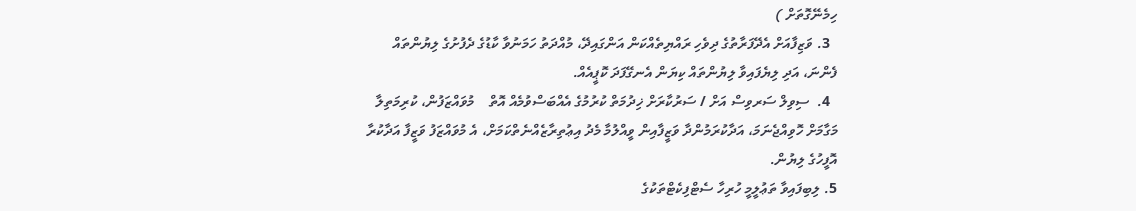ހިމެނޭގޮތަށް )
  3. ވަޒިފާއަށް އެދޭފަރާތުގެ ދިވެހި ރައްޔިތެއްކަން އަންގައިދޭ، މުއްދަތު ހަމަނުވާ ކާޑުގެ ދެފުށުގެ ލިޔުންތައް ފެންނަ، އަދި ލިޔެފައިވާ ލިޔުންތައް ކިޔަން އެނގޭފަދަ ކޮޕީއެއް.
  4.  ސިވިލް ސަރވިސް އަށް / ސަރުކާރަށް ޚިދުމަތް ކުރުމުގެ އެއްބަސްވުމެއް އޮތް    މުވައްޒަފުން، ކުރިމަތިލާ މަގާމަށް ހޮވިއްޖެނަމަ، އަދާކުރަމުންދާ ވަޒީފާއިން ވީއްލުމާ މެދު އިޢުތިރާޒެއްނެތްކަމަށް، އެ މުވައްޒަފު ވަޒީފާ އަދާކުރާ އޮފީހުގެ ލިޔުން.
5. ލިބިފައިވާ ތަޢުލީމީ ހުރިހާ ސެޓްފިކެޓްތަކުގެ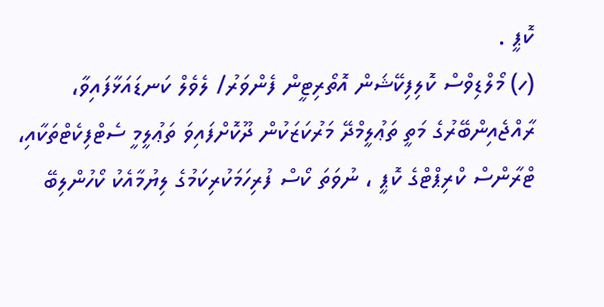ކޮޕީ .
(ހ) މޯލްޑިވްސް ކޮލިފިކޭޝަން އޮތޯރިޓީން ފެންވަރު/ ލެވެލް ކަނޑައަޅާފައިވާ، ރާއްޖެއިންބޭރުގެ މަތީ ތަޢުލީމްދޭ މަރުކަޒަކުން ދޫކޮށްފައިވަ ތަޢުލީމީ ސެޓްފިކެޓްތަކާއި، ޓްރާންސް ކްރިޕްޓްގެ ކޮޕީ ، ނުވަތަ ކޯސް ފުރިހަމަކުރިކަމުގެ ލިޔުމާއެކު ކޯހުންލިބޭ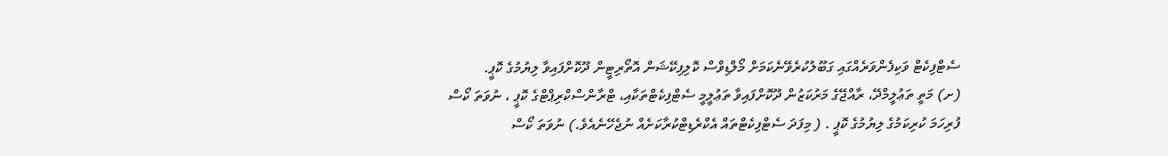ސެޓްފިކެޓް ވަކިފެންވަރެއްގައި ގަބޫލުކުރެވޭނެކަމަށް މޯލްޑިވްސް ކޮލިފިކޭޝަން އޮތޯރިޓީން ދޫކޮށްފައިވާ ލިޔުމުގެ ކޮޕީ.
(ށ) މަތީ ތަޢުލީމްދޭ، ރާއްޖޭގެ މަރުކަޒުން ދޫކޮށްފައިވާ ތަޢުލީމީ ސެޓްފިކެޓްތަކާއި، ޓްރާންސްކްރިޕްޓްގެ ކޮޕީ ، ނުވަތަ ކޯސް ފުރިހަމަ ކުރިކަމުގެ ލިޔުމުގެ ކޮޕީ . ( މިފަދަ ސެޓްފިކެޓްތައް އެކްރެޑިޓްކުރާކަށެއް ނުޖެހޭނެއެވެ.) ނުވަތަ ކޯސް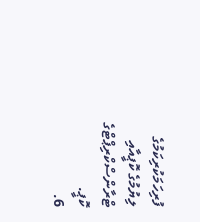ފުރިހަމަކުރިކަމުގެ ލިޔުމުގެ ކޮޕީއާއި ޓްރާންސްކްރިޕްޓްގެ ކޮޕީ.
6.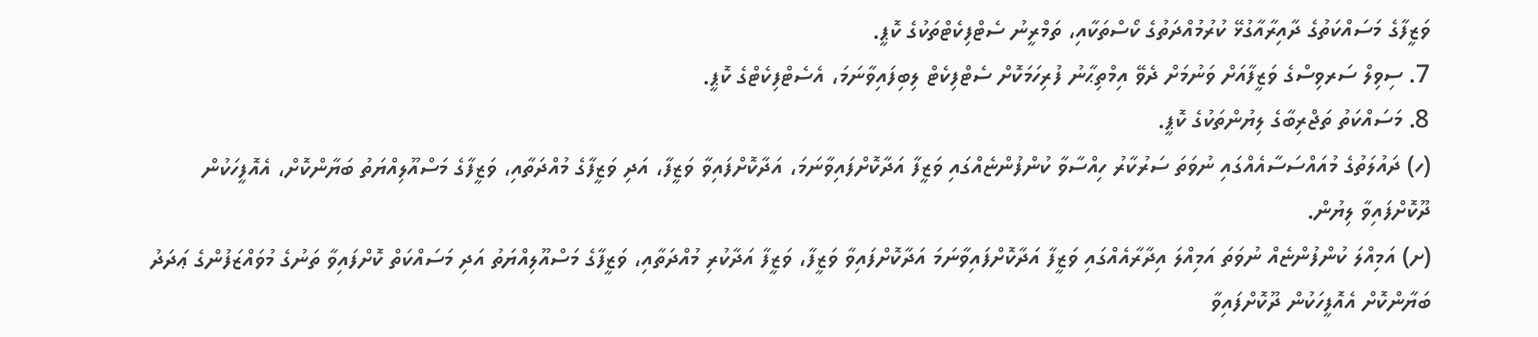ވަޒީފާގެ މަސައްކަތުގެ ދާއިރާއާގުޅޭ ކުރުމުއްދަތުގެ ކޯސްތަކާއި، ތަމްރީނު ސެޓްފިކެޓްތަކުގެ ކޮޕީ.
7. ސިވިލް ސަރވިސްގެ ވަޒީފާއަށް ވަނުމަށް ދެވޭ އިމްތިޙާނު ފުރިހަމަކޮށް ސެޓްފިކެޓް ލިބިފައިވާނަމަ، އެސެޓްފިކެޓްގެ ކޮޕީ.
8. މަސައްކަތު ތަޖްރިބާގެ ލިޔުންތަކުގެ ކޮޕީ.
(ހ) ދައުލަތުގެ މުއައްސަސާއެއްގައި ނުވަތަ ސަރުކާރު ހިއްސާވާ ކުންފުންޏެއްގައި ވަޒީފާ އަދާކޮށްފައިވާނަމަ، އަދާކޮށްފައިވާ ވަޒީފާ، އަދި ވަޒީފާގެ މުއްދަތާއި، ވަޒީފާގެ މަސްއޫލިއްޔަތު ބަޔާންކޮށް، އެއޮފީހަކުން ދޫކޮށްފައިވާ ލިޔުން.
(ށ) އަމިއްލަ ކުންފުންޏެއް ނުވަތަ އަމިއްލަ އިދާރާއެއްގައި ވަޒީފާ އަދާކޮށްފައިވާނަމަ އަދާކޮށްފައިވާ ވަޒީފާ، ވަޒީފާ އަދާކުރި މުއްދަތާއި، ވަޒީފާގެ މަސްއޫލިއްޔަތު އަދި މަސައްކަތް ކޮށްފައިވާ ތަނުގެ މުވައްޒަފުންގެ ޢަދަދު ބަޔާންކޮށް އެއޮފީހަކުން ދޫކޮށްފައިވާ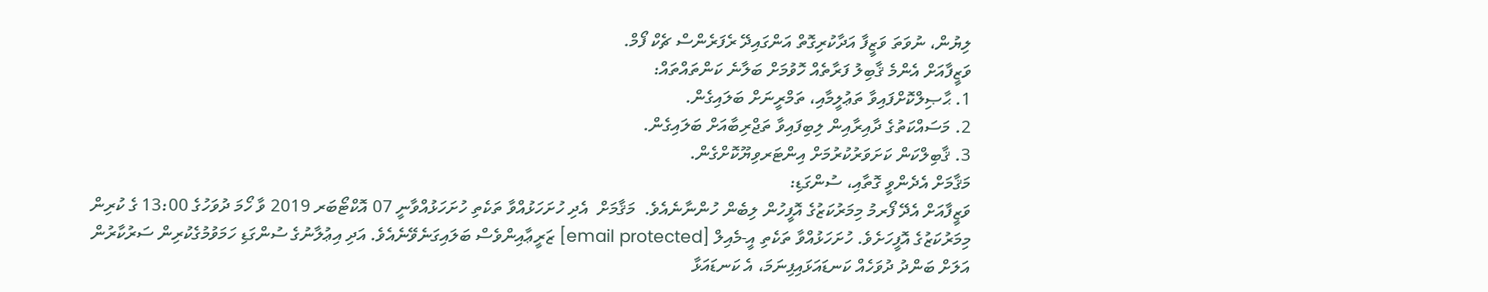ލިޔުން، ނުވަތަ ވަޒީފާ އަދާކުރިގޮތް އަންގައިދޭ ރެފަރެންސް ޗެކް ފޯމް.
ވަޒީފާއަށް އެންމެ ޤާބިލު ފަރާތެއް ހޮވުމަށް ބަލާނެ ކަންތައްތައް:
1. ޙާޞިލްކޮށްފައިވާ ތަޢުލީމާއި، ތަމްރީނަށް ބަލައިގެން.
2. މަސައްކަތުގެ ދާއިރާއިން ލިބިފައިވާ ތަޖްރިބާއަށް ބަލައިގެން.
3. ޤާބިލްކަން ކަށަވަރުކުރުމަށް އިންޓަރވިޔޫކޮށްގެން.
މަޤާމަށް އެދެންވީ ގޮތާއި، ސުންގަޑި:
ވަޒީފާއަށް އެދޭ ފޯރމު މިމަރުކަޒުގެ އޮފީހުން ލިބެން ހުންނާނެއެވެ.  މަޤާމަށް  އެދި ހުށަހަޅުއްވާ ތަކެތި ހުށަހަޅުއްވާނީ 07 އޮކްޓޯބަރ 2019 ވާ ހޯމަ ދުވަހުގެ 13:00 ގެ ކުރިން މިމަރުކަޒުގެ އޮފީހަށެވެ. ހުށަހަޅުއްވާ ތަކެތި އީ-މެއިލް [email protected] ޒަރީޢާއިންވެސް ބަލައިގަނެވޭނެއެވެ. އަދި އިޢުލާނުގެ ސުންގަޑި ހަމަވުމުގެކުރިން ސަރުކާރުން އަލަށް ބަންދު ދުވަހެއް ކަނޑައަޅައިފިނަމަ، އެ ކަނޑައަޅާ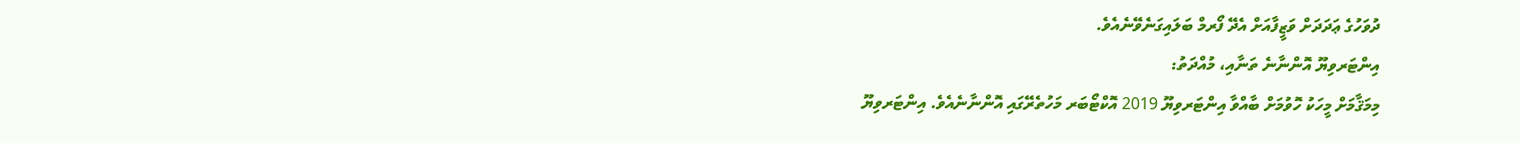ދުވަހުގެ ޢަދަދަށް ވަޒީފާއަށް އެދޭ ފޯރމް ބަލައިގަނެވޭނެއެވެ.
އިންޓަރވިޔޫ އޮންނާނެ ތަނާއި، މުއްދަތު:
މިމަޤާމަށް މީހަކު ހޮވުމަށް ބާއްވާ އިންޓަރވިޔޫ 2019 އޮކްޓޯބަރ މަހުތެރޭގައި އޮންނާނެއެވެ. އިންޓަރވިޔޫ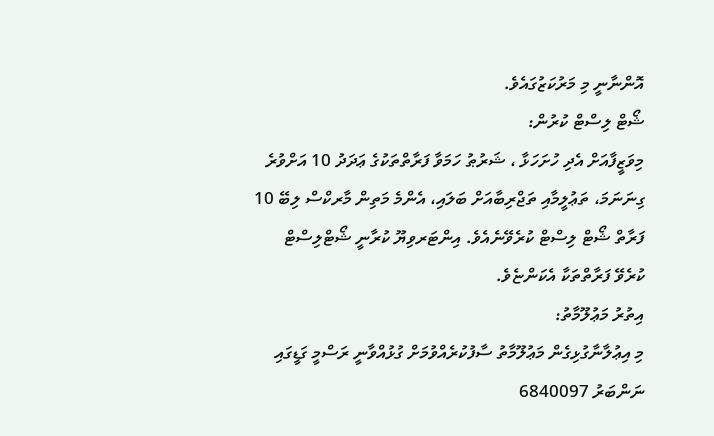އޮންނާނީ މި މަރުކަޒުގައެވެ.
ޝޯޓް ލިސްޓް ކުރުން:
މިވަޒީފާއަށް އެދި ހުށަހަޅާ ، ޝަރުޠު ހަމަވާ ފަރާތްތަކުގެ ޢަދަދު 10 އަށްވުރެ ގިނަނަމަ، ތަޢުލީމާއި ތަޖްރިބާއަށް ބަލައި، އެންމެ މަތިން މާރކްސް ލިބޭ 10 ފަރާތް ޝޯޓް ލިސްޓް ކުރެވޭނެއެވެ. އިންޓަރވިޔޫ ކުރާނީ ޝޯޓްލިސްޓް ކުރެވޭ ފަރާތްތަކާ އެކަންޏެވެ.
އިތުރު މަޢުލޫމާތު:
މި އިޢުލާނާގުޅިގެން މަޢުލޫމާތު ސާފުކުރެއްވުމަށް ގުޅުއްވާނީ ރަސްމީ ގަޑީގައި ނަންބަރު 6840097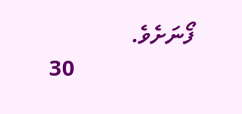ފޯނަށެވެ.
                     30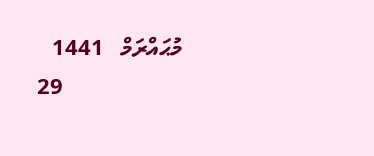މުޙައްރަމް   1441
                     29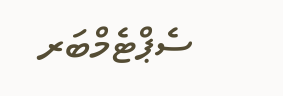ސެޕްޓެމްބަރ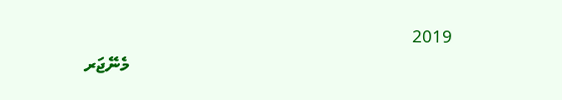2019
                                                                         މެނޭޖަރ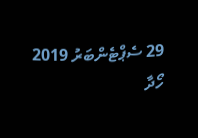29 ސެޕްޓެންބަރު 2019
ހޯދާ